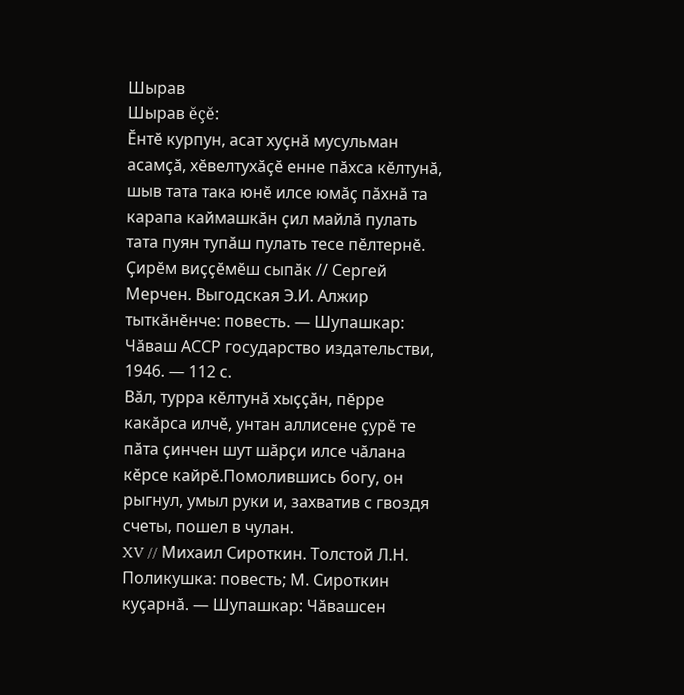Шырав
Шырав ĕçĕ:
Ӗнтӗ курпун, асат хуҫнӑ мусульман асамҫӑ, хӗвелтухӑҫӗ енне пӑхса кӗлтунӑ, шыв тата така юнӗ илсе юмӑҫ пӑхнӑ та карапа каймашкӑн ҫил майлӑ пулать тата пуян тупӑш пулать тесе пӗлтернӗ.
Ҫирӗм виҫҫӗмӗш сыпӑк // Сергей Мерчен. Выгодская Э.И. Алжир тыткӑнӗнче: повесть. — Шупашкар: Чӑваш АССР государство издательстви, 1946. — 112 с.
Вӑл, турра кӗлтунӑ хыҫҫӑн, пӗрре какӑрса илчӗ, унтан аллисене ҫурӗ те пӑта ҫинчен шут шӑрҫи илсе чӑлана кӗрсе кайрӗ.Помолившись богу, он рыгнул, умыл руки и, захватив с гвоздя счеты, пошел в чулан.
XV // Михаил Сироткин. Толстой Л.Н. Поликушка: повесть; М. Сироткин куҫарнӑ. — Шупашкар: Чӑвашсен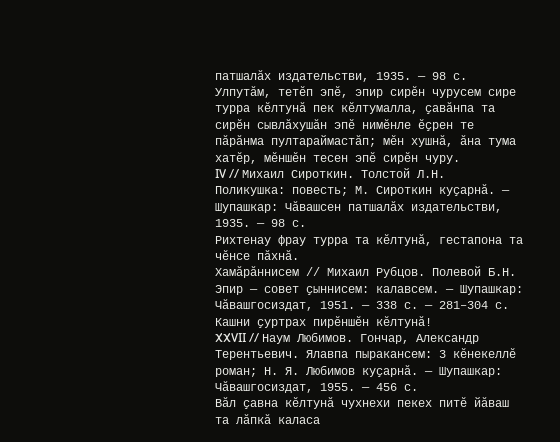патшалӑх издательстви, 1935. — 98 с.
Улпутӑм, тетӗп эпӗ, эпир сирӗн чурусем сире турра кӗлтунӑ пек кӗлтумалла, ҫавӑнпа та сирӗн сывлӑхушӑн эпӗ нимӗнле ӗҫрен те пӑрӑнма пултараймастӑп; мӗн хушнӑ, ӑна тума хатӗр, мӗншӗн тесен эпӗ сирӗн чуру.
IV // Михаил Сироткин. Толстой Л.Н. Поликушка: повесть; М. Сироткин куҫарнӑ. — Шупашкар: Чӑвашсен патшалӑх издательстви, 1935. — 98 с.
Рихтенау фрау турра та кӗлтунӑ, гестапона та чӗнсе пӑхнӑ.
Хамӑрӑннисем // Михаил Рубцов. Полевой Б.Н. Эпир — совет ҫыннисем: калавсем. — Шупашкар: Чӑвашгосиздат, 1951. — 338 с. — 281–304 с.
Кашни ҫуртрах пирӗншӗн кӗлтунӑ!
XXVII // Наум Любимов. Гончар, Александр Терентьевич. Ялавпа пыракансем: 3 кӗнекеллӗ роман; Н. Я. Любимов куҫарнӑ. — Шупашкар: Чӑвашгосиздат, 1955. — 456 с.
Вӑл ҫавна кӗлтунӑ чухнехи пекех питӗ йӑваш та лӑпкӑ каласа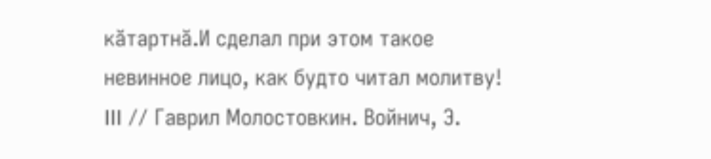кӑтартнӑ.И сделал при этом такое невинное лицо, как будто читал молитву!
III // Гаврил Молостовкин. Войнич, Э.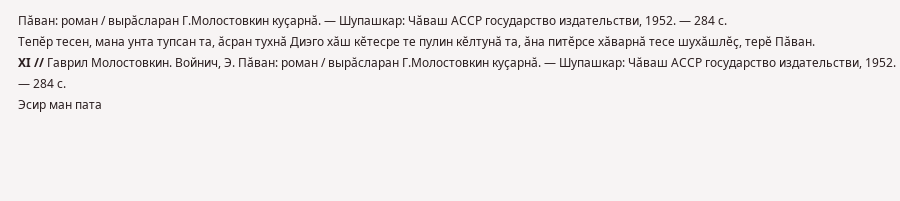Пӑван: роман / вырӑсларан Г.Молостовкин куҫарнӑ. — Шупашкар: Чӑваш АССР государство издательстви, 1952. — 284 с.
Тепӗр тесен, мана унта тупсан та, ӑсран тухнӑ Диэго хӑш кӗтесре те пулин кӗлтунӑ та, ӑна питӗрсе хӑварнӑ тесе шухӑшлӗҫ, терӗ Пӑван.
XI // Гаврил Молостовкин. Войнич, Э. Пӑван: роман / вырӑсларан Г.Молостовкин куҫарнӑ. — Шупашкар: Чӑваш АССР государство издательстви, 1952. — 284 с.
Эсир ман пата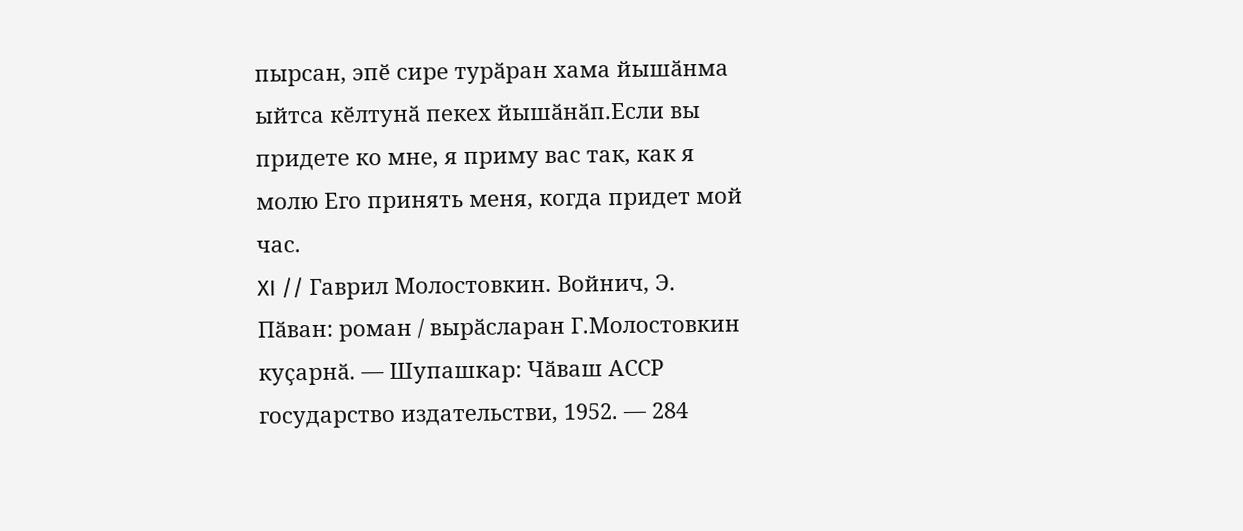пырсан, эпӗ сире турӑран хама йышӑнма ыйтса кӗлтунӑ пекех йышӑнӑп.Если вы придете ко мне, я приму вас так, как я молю Его принять меня, когда придет мой час.
XI // Гаврил Молостовкин. Войнич, Э. Пӑван: роман / вырӑсларан Г.Молостовкин куҫарнӑ. — Шупашкар: Чӑваш АССР государство издательстви, 1952. — 284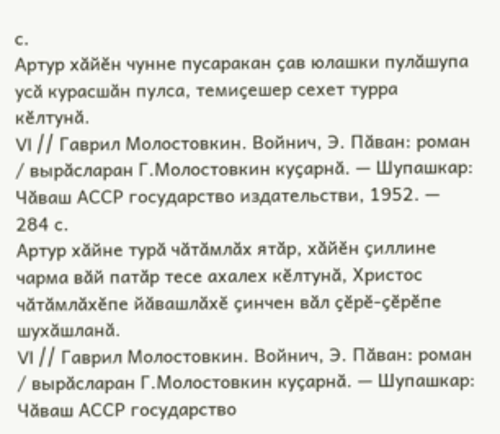с.
Артур хӑйӗн чунне пусаракан ҫав юлашки пулӑшупа усӑ курасшӑн пулса, темиҫешер сехет турра кӗлтунӑ.
VI // Гаврил Молостовкин. Войнич, Э. Пӑван: роман / вырӑсларан Г.Молостовкин куҫарнӑ. — Шупашкар: Чӑваш АССР государство издательстви, 1952. — 284 с.
Артур хӑйне турӑ чӑтӑмлӑх ятӑр, хӑйӗн ҫиллине чарма вӑй патӑр тесе ахалех кӗлтунӑ, Христос чӑтӑмлӑхӗпе йӑвашлӑхӗ ҫинчен вӑл ҫӗрӗ-ҫӗрӗпе шухӑшланӑ.
VI // Гаврил Молостовкин. Войнич, Э. Пӑван: роман / вырӑсларан Г.Молостовкин куҫарнӑ. — Шупашкар: Чӑваш АССР государство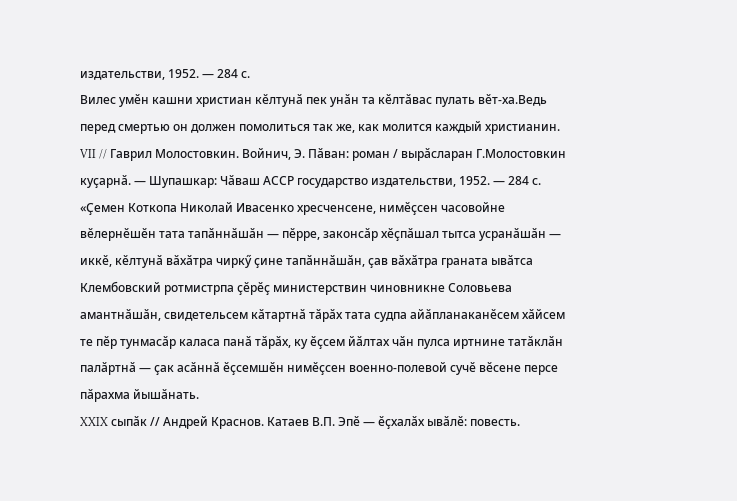издательстви, 1952. — 284 с.
Вилес умӗн кашни христиан кӗлтунӑ пек унӑн та кӗлтӑвас пулать вӗт-ха.Ведь перед смертью он должен помолиться так же, как молится каждый христианин.
VII // Гаврил Молостовкин. Войнич, Э. Пӑван: роман / вырӑсларан Г.Молостовкин куҫарнӑ. — Шупашкар: Чӑваш АССР государство издательстви, 1952. — 284 с.
«Ҫемен Коткопа Николай Ивасенко хресченсене, нимӗҫсен часовойне вӗлернӗшӗн тата тапӑннӑшӑн — пӗрре, законсӑр хӗҫпӑшал тытса усранӑшӑн — иккӗ, кӗлтунӑ вӑхӑтра чиркӳ ҫине тапӑннӑшӑн, ҫав вӑхӑтра граната ывӑтса Клембовский ротмистрпа ҫӗрӗҫ министерствин чиновникне Соловьева амантнӑшӑн, свидетельсем кӑтартнӑ тӑрӑх тата судпа айӑпланаканӗсем хӑйсем те пӗр тунмасӑр каласа панӑ тӑрӑх, ку ӗҫсем йӑлтах чӑн пулса иртнине татӑклӑн палӑртнӑ — ҫак асӑннӑ ӗҫсемшӗн нимӗҫсен военно-полевой сучӗ вӗсене персе пӑрахма йышӑнать.
XXIX сыпӑк // Андрей Краснов. Катаев В.П. Эпӗ — ӗҫхалӑх ывӑлӗ: повесть.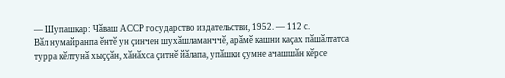— Шупашкар: Чӑваш АССР государство издательстви, 1952. — 112 с.
Вӑл нумайранпа ӗнтӗ ун ҫинчен шухӑшламанччӗ, арӑмӗ кашни каҫах пӑшӑлтатса турра кӗлтунӑ хыҫҫӑн, хӑнӑхса ҫитнӗ йӑлапа, упӑшки ҫумне ачашшӑн кӗрсе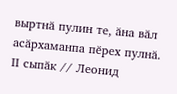выртнӑ пулин те, ӑна вӑл асӑрхаманпа пӗрех пулнӑ.
II сыпӑк // Леонид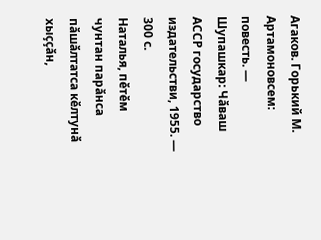Агаков. Горький М. Артамоновсем: повесть. — Шупашкар: Чӑваш АССР государство издательстви, 1955. — 300 с.
Наталья, пӗтӗм чунтан парӑнса пӑшӑлтатса кӗлтунӑ хыҫҫӑн,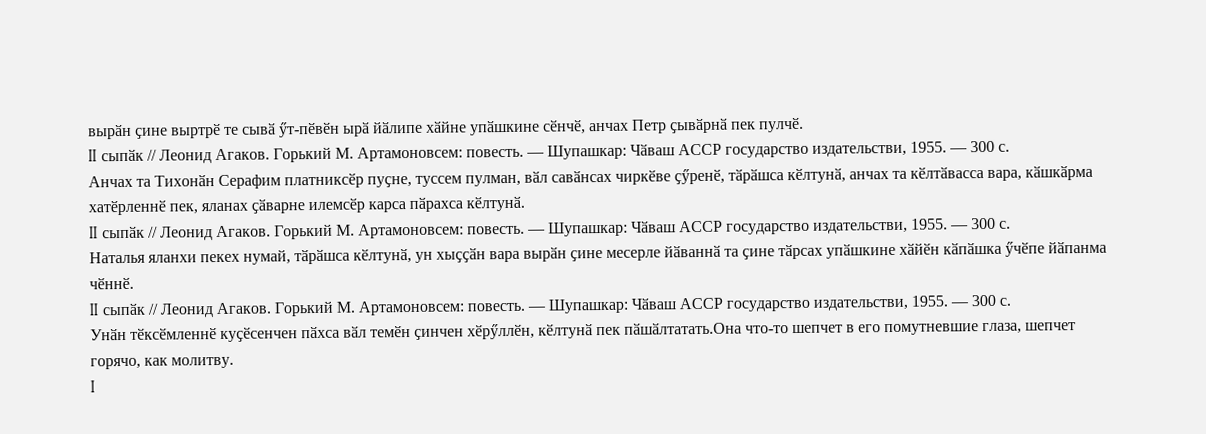вырӑн ҫине выртрӗ те сывӑ ӳт-пӗвӗн ырӑ йӑлипе хӑйне упӑшкине сӗнчӗ, анчах Петр ҫывӑрнӑ пек пулчӗ.
II сыпӑк // Леонид Агаков. Горький М. Артамоновсем: повесть. — Шупашкар: Чӑваш АССР государство издательстви, 1955. — 300 с.
Анчах та Тихонӑн Серафим платниксӗр пуҫне, туссем пулман, вӑл савӑнсах чиркӗве ҫӳренӗ, тӑрӑшса кӗлтунӑ, анчах та кӗлтӑвасса вара, кӑшкӑрма хатӗрленнӗ пек, яланах ҫӑварне илемсӗр карса пӑрахса кӗлтунӑ.
II сыпӑк // Леонид Агаков. Горький М. Артамоновсем: повесть. — Шупашкар: Чӑваш АССР государство издательстви, 1955. — 300 с.
Наталья яланхи пекех нумай, тӑрӑшса кӗлтунӑ, ун хыҫҫӑн вара вырӑн ҫине месерле йӑваннӑ та ҫине тӑрсах упӑшкине хӑйӗн кӑпӑшка ӳчӗпе йӑпанма чӗннӗ.
II сыпӑк // Леонид Агаков. Горький М. Артамоновсем: повесть. — Шупашкар: Чӑваш АССР государство издательстви, 1955. — 300 с.
Унӑн тӗксӗмленнӗ куҫӗсенчен пӑхса вӑл темӗн ҫинчен хӗрӳллӗн, кӗлтунӑ пек пӑшӑлтатать.Она что-то шепчет в его помутневшие глаза, шепчет горячо, как молитву.
I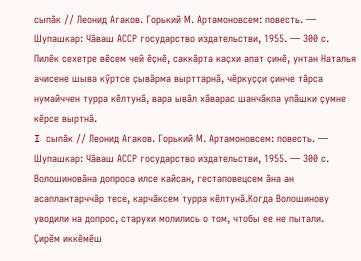сыпӑк // Леонид Агаков. Горький М. Артамоновсем: повесть. — Шупашкар: Чӑваш АССР государство издательстви, 1955. — 300 с.
Пилӗк сехетре вӗсем чей ӗҫнӗ, саккӑрта каҫхи апат ҫинӗ, унтан Наталья ачисене шыва кӳртсе ҫывӑрма вырттарнӑ, чӗркуҫҫи ҫинче тӑрса нумайччен турра кӗлтунӑ, вара ывӑл хӑварас шанчӑкпа упӑшки ҫумне кӗрсе выртнӑ.
I сыпӑк // Леонид Агаков. Горький М. Артамоновсем: повесть. — Шупашкар: Чӑваш АССР государство издательстви, 1955. — 300 с.
Волошиновӑна допроса илсе кайсан, гестаповецсем ӑна ан асаплантарччӑр тесе, карчӑксем турра кӗлтунӑ.Когда Волошинову уводили на допрос, старухи молились о том, чтобы ее не пытали.
Ҫирӗм иккӗмӗш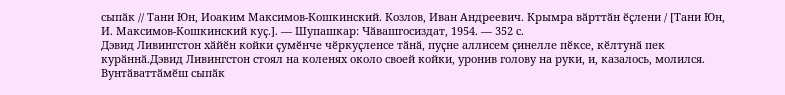сыпӑк // Тани Юн, Иоаким Максимов-Кошкинский. Козлов, Иван Андреевич. Крымра вӑрттӑн ӗҫлени / [Тани Юн, И. Максимов-Кошкинский куҫ.]. — Шупашкар: Чӑвашгосиздат, 1954. — 352 с.
Дэвид Ливингстон хӑйӗн койки ҫумӗнче чӗркуҫленсе тӑнӑ, пуҫне аллисем ҫинелле пӗксе, кӗлтунӑ пек курӑннӑ.Дэвид Ливингстон стоял на коленях около своей койки, уронив голову на руки, и, казалось, молился.
Вунтӑваттӑмӗш сыпӑк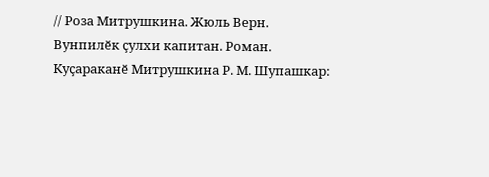// Роза Митрушкина. Жюль Верн. Вунпилӗк ҫулхи капитан. Роман. Куҫараканӗ Митрушкина Р. М. Шупашкар: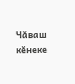Чӑваш кӗнеке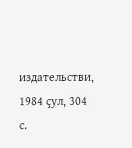издательстви, 1984 ҫул, 304 с.